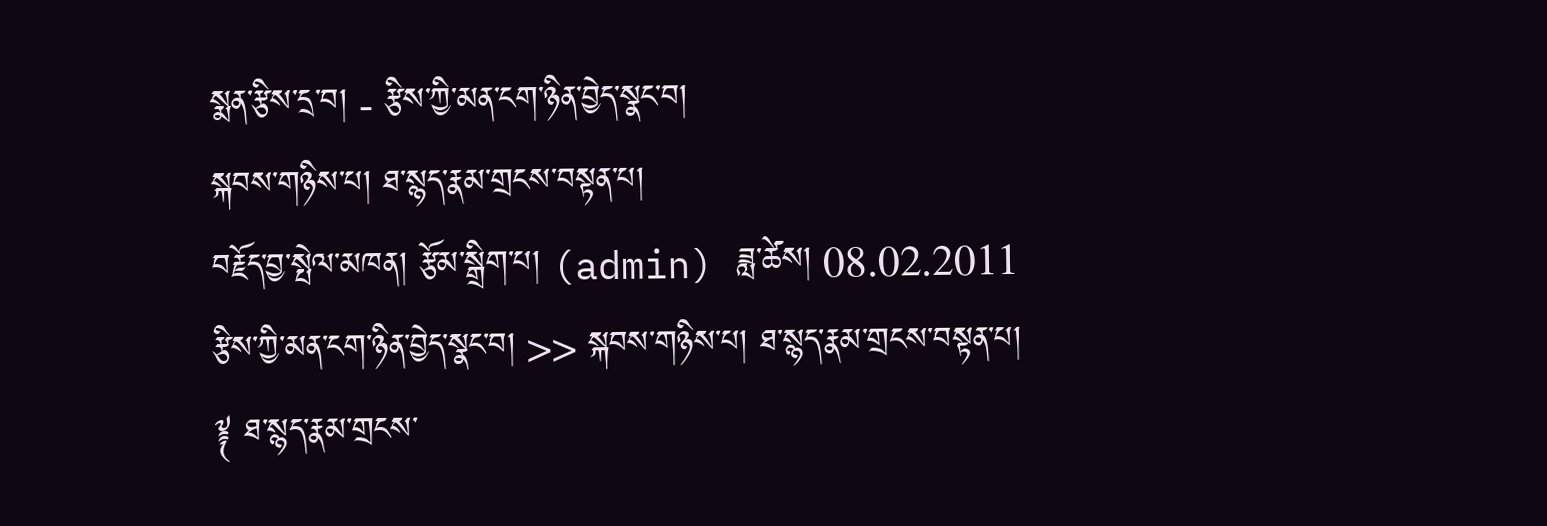སྨན་རྩིས་དྲ་བ། - རྩིས་ཀྱི་མན་ངག་ཉིན་བྱེད་སྣང་བ།
སྐབས་གཉིས་པ། ཐ་སྙད་རྣམ་གྲངས་བསྟན་པ།
བརྗོད་བྱ་སྤེལ་མཁན། རྩོམ་སྒྲིག་པ། (admin) ཟླ་ཚེས། 08.02.2011
རྩིས་ཀྱི་མན་ངག་ཉིན་བྱེད་སྣང་བ། >> སྐབས་གཉིས་པ། ཐ་སྙད་རྣམ་གྲངས་བསྟན་པ།
༈ ཐ་སྙད་རྣམ་གྲངས་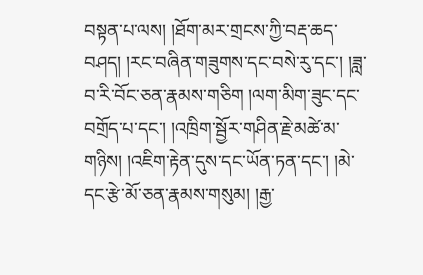བསྟན་པ་ལས། །ཐོག་མར་གྲངས་ཀྱི་བརྡ་ཆད་བཤད། །རང་བཞིན་གཟུགས་དང་བསེ་རུ་དང་། །ཟླ་བ་རི་བོང་ཅན་རྣམས་གཅིག །ལག་མིག་ཟུང་དང་བགྲོད་པ་དང་། །འཁྲིག་སྦྱོར་གཤིན་རྗེ་མཚེ་མ་གཉིས། །འཇིག་རྟེན་དུས་དང་ཡོན་ཏན་དང་། །མེ་དང་རྩེ་མོ་ཅན་རྣམས་གསུམ། །རྒྱ་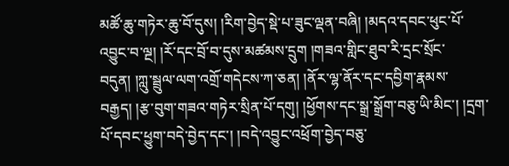མཚོ་ཆུ་གཏེར་ཆུ་བོ་དུས། །རིག་བྱེད་སྡེ་པ་ཟུང་ལྡན་བཞི། །མདའ་དབང་ཕུང་པོ་འབྱུང་བ་ལྔ། །རོ་དང་བྲོ་བ་དུས་མཚམས་དྲུག །གཟའ་གླིང་ཐུབ་རི་དྲང་སྲོང་བདུན། །ཀླུ་སྦྲུལ་ལག་འགྲོ་གདེངས་ཀ་ཅན། །ནོར་ལྷ་ནོར་དང་དབྱིག་རྣམས་བརྒྱད། །རྩ་བུག་གཟའ་གཏེར་སྲིན་པོ་དགུ། །ཕྱོགས་དང་སྒྲ་སྒྲོག་བཅུ་ཡི་མིང་། །དྲག་པོ་དབང་ཕྱུག་བདེ་བྱེད་དང་། །བདེ་འབྱུང་འཕྲོག་བྱེད་བཅུ་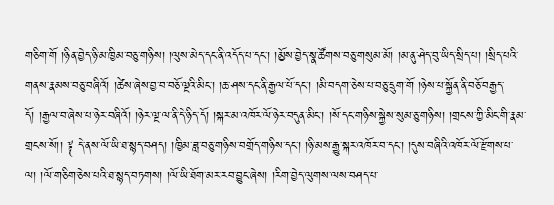གཅིག་གོ །ཉིན་བྱེད་ཉི་མ་ཁྱིམ་བཅུ་གཉིས། །ལུས་མེད་དང་ནི་འདོད་པ་དང་། །མྱོས་བྱེད་སྣ་ཚོགས་བཅུ་གསུམ་མོ། །མ་ནུ་ཤེད་བུ་ཡིད་སྲིད་པ། །སྲིད་པའི་གནས་རྣམས་བཅུ་བཞིའོ། །ཚེས་ཞེས་བྱ་བ་བཅོ་ལྔའི་མིང་། །ཆ་ཤས་དང་ནི་རྒྱལ་པོ་དང་། །མི་བདག་ཅེས་པ་བཅུ་དྲུག་གོ །ཉེས་པ་སྐྱོན་ནི་བཅོ་བརྒྱད་དོ། །རྒྱལ་བ་ཞེས་པ་ཉེར་བཞིའོ། །ཉེར་ལྔ་ལ་ནི་དེ་ཉིད་དོ། །སྐར་མ་འཁོར་ལོ་ཉེར་བདུན་མིང་། །སོ་དང་གཉིས་སྐྱེས་སུམ་ཅུ་གཉིས། །གྲངས་ཀྱི་མིང་གི་རྣམ་གྲངས་སོ།། ༈ དེ་ནས་ལོ་ཡི་ཐ་སྙད་བཤད། །ཁྱིམ་ཟླ་བཅུ་གཉིས་བགྲོད་གཉིས་དང་། །ཉི་མས་རྒྱུ་སྐར་འཁོར་བ་དང་། །དུས་བཞིའི་འཁོར་ལོ་རྫོགས་པ་ལ། །ལོ་གཅིག་ཅེས་པའི་ཐ་སྙད་བཏགས། །ལོ་ཡི་ཐོག་མར་རབ་བྱུང་ཞེས། །རིག་བྱེད་ལུགས་ལས་བཤད་པ་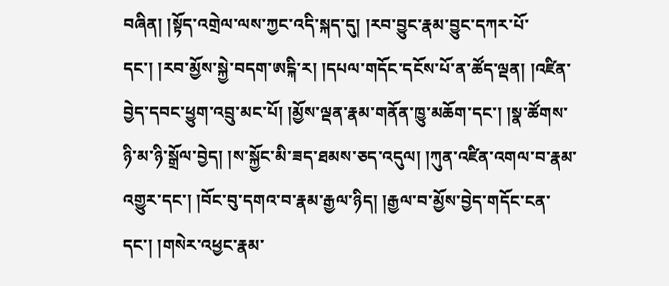བཞིན། །སྟོད་འགྲེལ་ལས་ཀྱང་འདི་སྐད་དུ། །རབ་བྱུང་རྣམ་བྱུང་དཀར་པོ་དང་། །རབ་མྱོས་སྐྱེ་བདག་ཨངྐི་ར། །དཔལ་གདོང་དངོས་པོ་ན་ཚོད་ལྡན། །འཛིན་བྱེད་དབང་ཕྱུག་འབྲུ་མང་པོ། །མྱོས་ལྡན་རྣམ་གནོན་ཁྱུ་མཆོག་དང་། །སྣ་ཚོགས་ཉི་མ་ཉི་སྒྲོལ་བྱེད། །ས་སྐྱོང་མི་ཟད་ཐམས་ཅད་འདུལ། །ཀུན་འཛིན་འགལ་བ་རྣམ་འགྱུར་དང་། །བོང་བུ་དགའ་བ་རྣམ་རྒྱལ་ཉིད། །རྒྱལ་བ་མྱོས་བྱེད་གདོང་ངན་དང་། །གསེར་འཕྱང་རྣམ་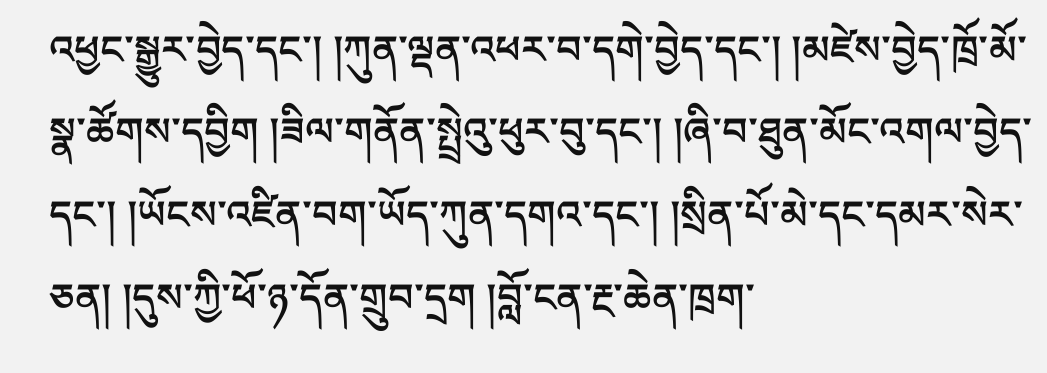འཕྱང་སྒྱུར་བྱེད་དང་། །ཀུན་ལྡན་འཕར་བ་དགེ་བྱེད་དང་། །མཛེས་བྱེད་ཁྲོ་མོ་སྣ་ཚོགས་དབྱིག །ཟིལ་གནོན་སྤྲེའུ་ཕུར་བུ་དང་། །ཞི་བ་ཐུན་མོང་འགལ་བྱེད་དང་། །ཡོངས་འཛིན་བག་ཡོད་ཀུན་དགའ་དང་། །སྲིན་པོ་མེ་དང་དམར་སེར་ཅན། །དུས་ཀྱི་ཕོ་ཉ་དོན་གྲུབ་དྲག །བློ་ངན་རྔ་ཆེན་ཁྲག་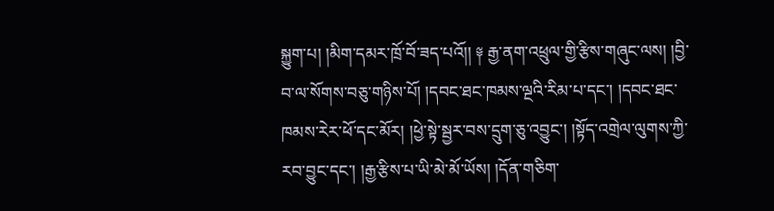སྐྱུག་པ། །མིག་དམར་ཁྲོ་བོ་ཟད་པའོ།། ༈ རྒྱ་ནག་འཕྲུལ་གྱི་རྩིས་གཞུང་ལས། །བྱི་བ་ལ་སོགས་བཅུ་གཉིས་པོ། །དབང་ཐང་ཁམས་ལྔའི་རིམ་པ་དང་། །དབང་ཐང་ཁམས་རེར་ཕོ་དང་མོར། །ཕྱེ་སྟེ་སྦྱར་བས་དྲུག་ཅུ་འབྱུང་། །སྟོད་འགྲེལ་ལུགས་ཀྱི་རབ་བྱུང་དང་། །རྒྱ་རྩིས་པ་ཡི་མེ་མོ་ཡོས། །དོན་གཅིག་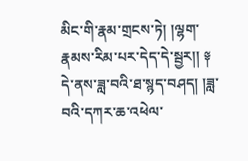མིང་གི་རྣམ་གྲངས་ཏེ། །ལྷག་རྣམས་རིམ་པར་དེད་དེ་སྦྱར།། ༈ དེ་ནས་ཟླ་བའི་ཐ་སྙད་བཤད། །ཟླ་བའི་དཀར་ཆ་འཕེལ་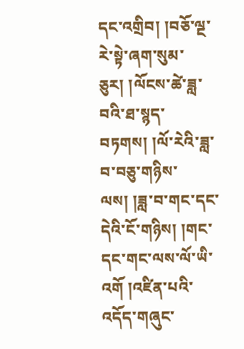དང་འགྲིབ། །བཅོ་ལྔ་རེ་སྟེ་ཞག་སུམ་ཅུར། །ལོངས་ཚེ་ཟླ་བའི་ཐ་སྙད་བཏགས། །ལོ་རེའི་ཟླ་བ་བཅུ་གཉིས་ལས། །ཟླ་བ་གང་དང་དེའི་ངོ་གཉིས། །གང་དང་གང་ལས་ལོ་ཡི་འགོ །འཛིན་པའི་འདོད་གཞུང་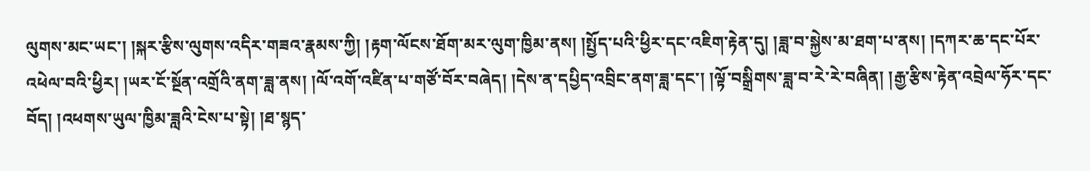ལུགས་མང་ཡང་། །སྐར་རྩིས་ལུགས་འདིར་གཟའ་རྣམས་ཀྱི། །རྟག་ལོངས་ཐོག་མར་ལུག་ཁྱིམ་ནས། །སྤྱོད་པའི་ཕྱིར་དང་འཇིག་རྟེན་དུ། །ཟླ་བ་སྐྱེས་མ་ཐག་པ་ནས། །དཀར་ཆ་དང་པོར་འཕེལ་བའི་ཕྱིར། །ཡར་ངོ་སྔོན་འགྲོའི་ནག་ཟླ་ནས། །ལོ་འགོ་འཛིན་པ་གཙོ་བོར་བཞེད། །དེས་ན་དཔྱིད་འབྲིང་ནག་ཟླ་དང་། །ལྟོ་བསྒྲིགས་ཟླ་བ་རེ་རེ་བཞིན། །རྒྱ་རྩིས་རྟེན་འབྲེལ་ཧོར་དང་བོད། །འཕགས་ཡུལ་ཁྱིམ་ཟླའི་ངེས་པ་སྟེ། །ཐ་སྙད་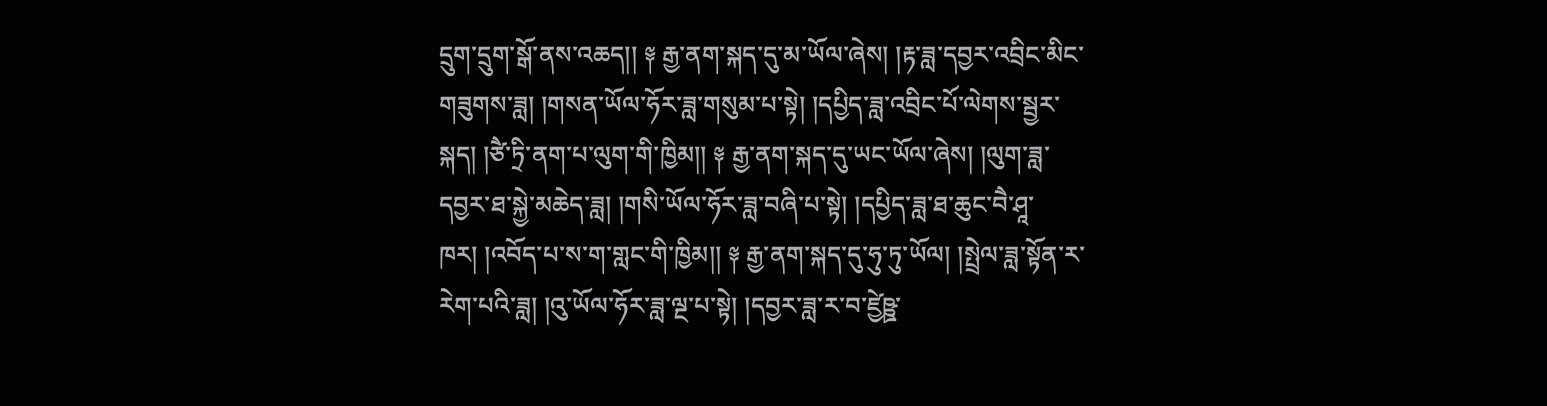དྲུག་དྲུག་སྒོ་ནས་འཆད།། ༈ རྒྱ་ནག་སྐད་དུ་མ་ཡོལ་ཞེས། །རྟ་ཟླ་དབྱར་འབྲིང་མིང་གཟུགས་ཟླ། །གསན་ཡོལ་ཧོར་ཟླ་གསུམ་པ་སྟེ། །དཔྱིད་ཟླ་འབྲིང་པོ་ལེགས་སྦྱར་སྐད། །ཙཻ་ཏྲི་ནག་པ་ལུག་གི་ཁྱིམ།། ༈ རྒྱ་ནག་སྐད་དུ་ཡང་ཡོལ་ཞེས། །ལུག་ཟླ་དབྱར་ཐ་སྐྱེ་མཆེད་ཟླ། །གསི་ཡོལ་ཧོར་ཟླ་བཞི་པ་སྟེ། །དཔྱིད་ཟླ་ཐ་ཆུང་བཻ་ཤཱ་ཁར། །འབོད་པ་ས་ག་གླང་གི་ཁྱིམ།། ༈ རྒྱ་ནག་སྐད་དུ་ཧུ་ཏུ་ཡོལ། །སྤྲེལ་ཟླ་སྟོན་ར་རེག་པའི་ཟླ། །འུ་ཡོལ་ཧོར་ཟླ་ལྔ་པ་སྟེ། །དབྱར་ཟླ་ར་བ་ཛྱེཥྛ་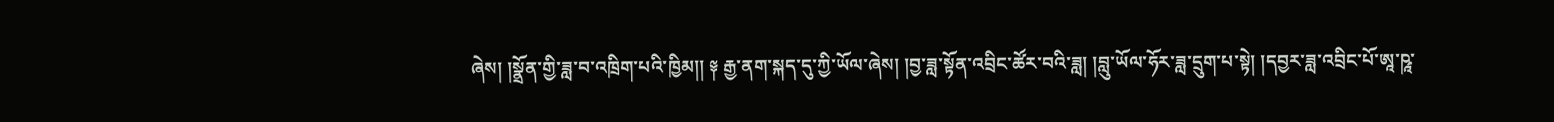ཞེས། །སྣྲོན་གྱི་ཟླ་བ་འཁྲིག་པའི་ཁྱིམ།། ༈ རྒྱ་ནག་སྐད་དུ་ཀྱི་ཡོལ་ཞེས། །བྱ་ཟླ་སྟོན་འབྲིང་ཚོར་བའི་ཟླ། །བླུ་ཡོལ་ཧོར་ཟླ་དྲུག་པ་སྟེ། །དབྱར་ཟླ་འབྲིང་པོ་ཨཱ་ཥཱ་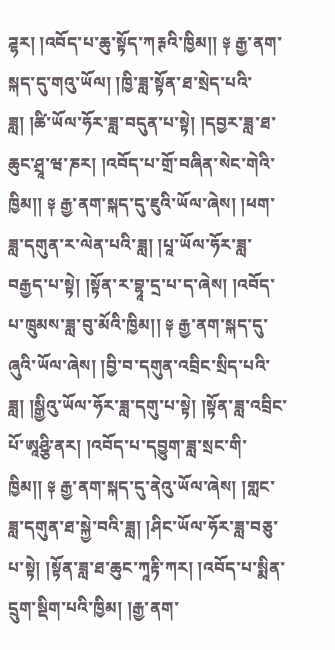ཌྷར། །འབོད་པ་ཆུ་སྟོད་ཀརྚའི་ཁྱིམ།། ༈ རྒྱ་ནག་སྐད་དུ་གའུ་ཡོལ། །ཁྱི་ཟླ་སྟོན་ཐ་སྲེད་པའི་ཟླ། །ཚི་ཡོལ་ཧོར་ཟླ་བདུན་པ་སྟེ། །དབྱར་ཟླ་ཐ་ཆུང་ཤྲཱ་ཝ་ཎར། །འབོད་པ་གྲོ་བཞིན་སེང་གེའི་ཁྱིམ།། ༈ རྒྱ་ནག་སྐད་དུ་ཇུའི་ཡོལ་ཞེས། །ཕག་ཟླ་དགུན་ར་ལེན་པའི་ཟླ། །པཱ་ཡོལ་ཧོར་ཟླ་བརྒྱད་པ་སྟེ། །སྟོན་ར་བྷཱ་དྲ་པ་ད་ཞེས། །འབོད་པ་ཁྲུམས་ཟླ་བུ་མོའི་ཁྱིམ།། ༈ རྒྱ་ནག་སྐད་དུ་ཞུའི་ཡོལ་ཞེས། །བྱི་བ་དགུན་འབྲིང་སྲིད་པའི་ཟླ། །སྒྱིའུ་ཡོལ་ཧོར་ཟླ་དགུ་པ་སྟེ། །སྟོན་ཟླ་འབྲིང་པོ་ཨཱཤྩི་ནར། །འབོད་པ་དབྱུག་ཟླ་སྲང་གི་ཁྱིམ།། ༈ རྒྱ་ནག་སྐད་དུ་ནེའུ་ཡོལ་ཞེས། །གླང་ཟླ་དགུན་ཐ་སྐྱེ་བའི་ཟླ། །ཤིང་ཡོལ་ཧོར་ཟླ་བཅུ་པ་སྟེ། །སྟོན་ཟླ་ཐ་ཆུང་ཀཱརྟི་ཀར། །འབོད་པ་སྨིན་དྲུག་སྡིག་པའི་ཁྱིམ། །རྒྱ་ནག་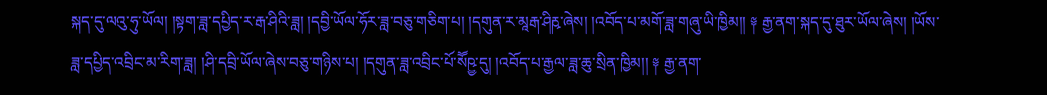སྐད་དུ་ལའུ་ཧུ་ཡོལ། །སྟག་ཟླ་དཔྱིད་ར་རྒ་ཤིའི་ཟླ། །དབྱི་ཡོལ་ཧོར་ཟླ་བཅུ་གཅིག་པ། །དགུན་ར་མཱརྒ་ཤིརྵ་ཞེས། །འབོད་པ་མགོ་ཟླ་གཞུ་ཡི་ཁྱིམ།། ༈ རྒྱ་ནག་སྐད་དུ་ཐུར་ཡོལ་ཞེས། །ཡོས་ཟླ་དཔྱིད་འབྲིང་མ་རིག་ཟླ། །ཤི་དབྲི་ཡོལ་ཞེས་བཅུ་གཉིས་པ། །དགུན་ཟླ་འབྲིང་པོ་སཽཥྱ་དུ། །འབོད་པ་རྒྱལ་ཟླ་ཆུ་སྲིན་ཁྱིམ།། ༈ རྒྱ་ནག་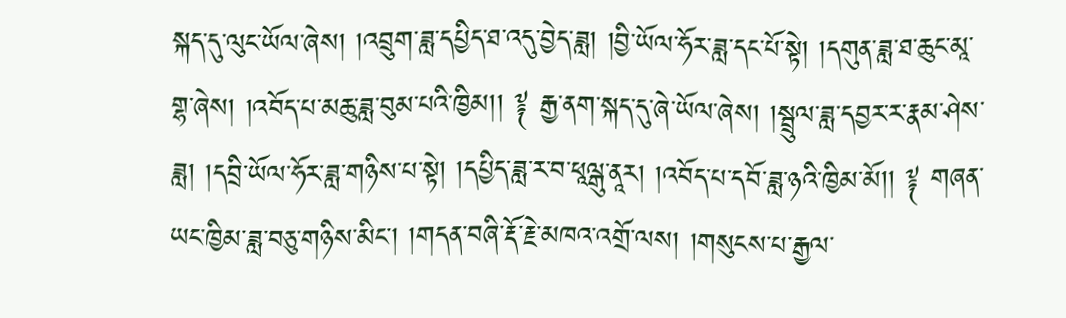སྐད་དུ་ལུང་ཡོལ་ཞེས། །འབྲུག་ཟླ་དཔྱིད་ཐ་འདུ་བྱེད་ཟླ། །བྱི་ཡོལ་ཧོར་ཟླ་དང་པོ་སྟེ། །དགུན་ཟླ་ཐ་ཆུང་མཱ་གྷ་ཞེས། །འབོད་པ་མཆུ་ཟླ་བུམ་པའི་ཁྱིམ།། ༈ རྒྱ་ནག་སྐད་དུ་ཞེ་ཡོལ་ཞེས། །སྦྲུལ་ཟླ་དབྱར་ར་རྣམ་ཤེས་ཟླ། །དབྲི་ཡོལ་ཧོར་ཟླ་གཉིས་པ་སྟེ། །དཔྱིད་ཟླ་ར་བ་ཕཱལྒུ་ནཱར། །འབོད་པ་དབོ་ཟླ་ཉའི་ཁྱིམ་མོ།། ༈ གཞན་ཡང་ཁྱིམ་ཟླ་བཅུ་གཉིས་མིང་། །གདན་བཞི་རྡོ་རྗེ་མཁའ་འགྲོ་ལས། །གསུངས་པ་རྒྱལ་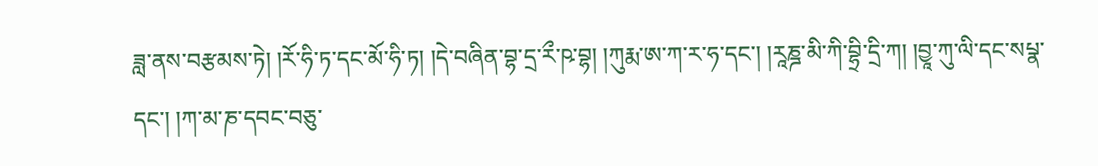ཟླ་ནས་བརྩམས་ཏེ། །རོ་ཧི་ཏ་དང་མོ་ཧི་ཏ། །དེ་བཞིན་བྷ་དྲ་རྀ་ཥ་བྷ། །ཀུརྨ་ཨ་ཀ་ར་ཧ་དང་། །རཱཎྜ་མི་ཀི་བྷྲི་དྲི་ཀ། །བྱཱ་ཀུ་ལི་དང་སཔྣ་དང་། །ཀ་མ་ཎ་དབང་བཅུ་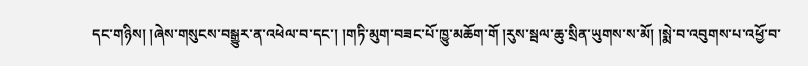དང་གཉིས། །ཞེས་གསུངས་བསྒྱུར་ན་འཕེལ་བ་དང་། །གཏི་མུག་བཟང་པོ་ཁྱུ་མཆོག་གོ །རུས་སྦལ་ཆུ་སྲིན་ཡུགས་ས་མོ། །སྨེ་བ་འབུགས་པ་འཕྱོ་བ་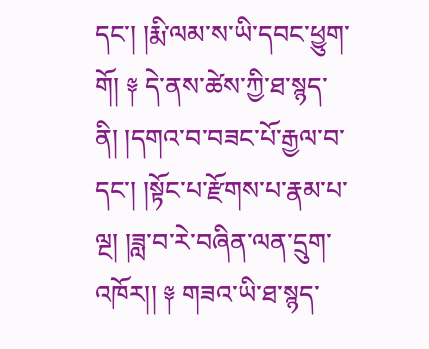དང་། །རྨི་ལམ་ས་ཡི་དབང་ཕྱུག་གོ། ༈ དེ་ནས་ཚེས་ཀྱི་ཐ་སྙད་ནི། །དགའ་བ་བཟང་པོ་རྒྱལ་བ་དང་། །སྟོང་པ་རྫོགས་པ་རྣམ་པ་ལྔ། །ཟླ་བ་རེ་བཞིན་ལན་དྲུག་འཁོར།། ༈ གཟའ་ཡི་ཐ་སྙད་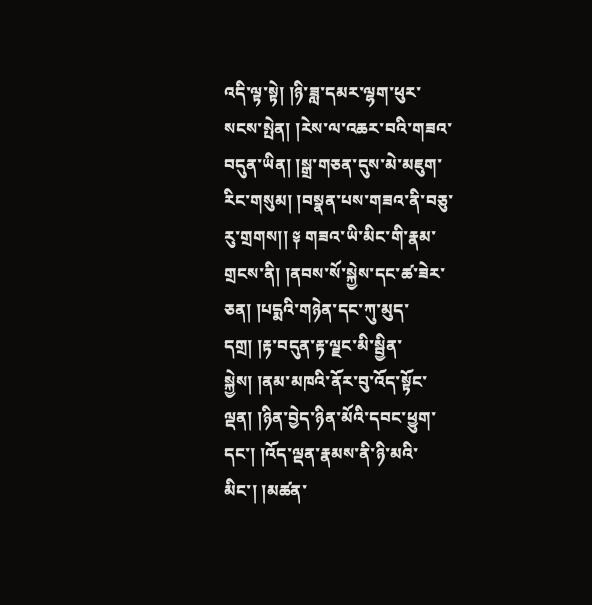འདི་ལྟ་སྟེ། །ཉི་ཟླ་དམར་ལྷག་ཕུར་སངས་སྤེན། །རེས་ལ་འཆར་བའི་གཟའ་བདུན་ཡིན། །སྒྲ་གཅན་དུས་མེ་མཇུག་རིང་གསུམ། །བསྣན་པས་གཟའ་ནི་བཅུ་རུ་གྲགས།། ༈ གཟའ་ཡི་མིང་གི་རྣམ་གྲངས་ནི། །ནབས་སོ་སྐྱེས་དང་ཚ་ཟེར་ཅན། །པདྨའི་གཉེན་དང་ཀུ་མུད་དགྲ། །རྟ་བདུན་རྟ་ལྗང་མི་སྦྱིན་སྐྱེས། །ནམ་མཁའི་ནོར་བུ་འོད་སྟོང་ལྡན། །ཉིན་བྱེད་ཉིན་མོའི་དབང་ཕྱུག་དང་། །འོད་ལྡན་རྣམས་ནི་ཉི་མའི་མིང་། །མཚན་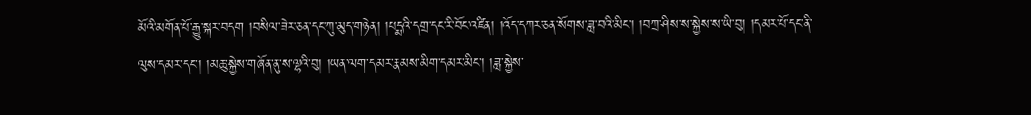མོའི་མགོན་པོ་རྒྱུ་སྐར་བདག །བསིལ་ཟེར་ཅན་དང་ཀུ་མུད་གཉེན། །པདྨའི་དགྲ་དང་རི་བོང་འཛིན། །འོད་དཀར་ཅན་སོགས་ཟླ་བའི་མིང་། །བཀྲ་ཤིས་ས་སྐྱེས་ས་ཡི་བུ། །དམར་པོ་དང་ནི་ལུས་དམར་དང་། །མཆུ་སྐྱེས་གཞོན་ནུ་ས་ལྷའི་བུ། །ཡན་ལག་དམར་རྣམས་མིག་དམར་མིང་། །ཟླ་སྐྱེས་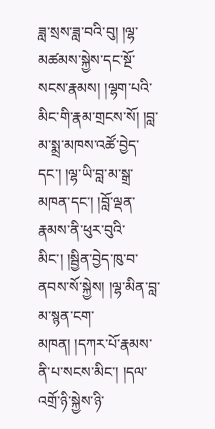ཟླ་སྲས་ཟླ་བའི་བུ། །ལྷ་མཚམས་སྐྱེས་དང་སྔོ་སངས་རྣམས། །ལྷག་པའི་མིང་གི་རྣམ་གྲངས་སོ། །བླ་མ་སྨྲ་མཁས་འཚོ་བྱེད་དང་། །ལྷ་ཡི་བླ་མ་སྒྲ་མཁན་དང་། །བློ་ལྡན་རྣམས་ནི་ཕུར་བུའི་མིང་། །སྦྱིན་བྱེད་ཁུ་བ་ནབས་སོ་སྐྱེས། །ལྷ་མིན་བླ་མ་སྙན་ངག་མཁན། །དཀར་པོ་རྣམས་ནི་པ་སངས་མིང་། །དལ་འགྲོ་ཉི་སྐྱེས་ཉི་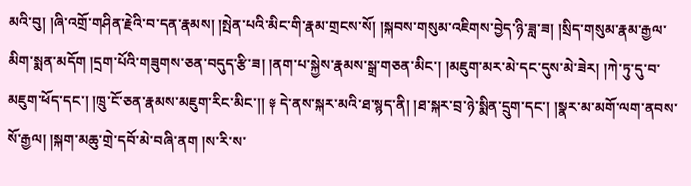མའི་བུ། །ཞི་འགྲོ་གཤིན་རྗེའི་བ་དན་རྣམས། །སྤེན་པའི་མིང་གི་རྣམ་གྲངས་སོ། །སྐབས་གསུམ་འཇིགས་བྱེད་ཉི་ཟླ་ཟ། །སྲིད་གསུམ་རྣམ་རྒྱལ་མིག་སྨན་མདོག །དྲག་པོའི་གཟུགས་ཅན་བདུད་རྩི་ཟ། །ནག་པ་སྐྱེས་རྣམས་སྒྲ་གཅན་མིང་། །མཇུག་མར་མེ་དང་དུས་མེ་ཟེར། །ཀེ་ཏུ་དུ་བ་མཇུག་ཕོད་དང་། །ཁྲུ་ངོ་ཅན་རྣམས་མཇུག་རིང་མིང་།། ༈ དེ་ནས་སྐར་མའི་ཐ་སྙད་ནི། །ཐ་སྐར་བྲ་ཉེ་སྨིན་དྲུག་དང་། །སྣར་མ་མགོ་ལག་ནབས་སོ་རྒྱལ། །སྐག་མཆུ་གྲེ་དབོ་མེ་བཞི་ནག །ས་རི་ས་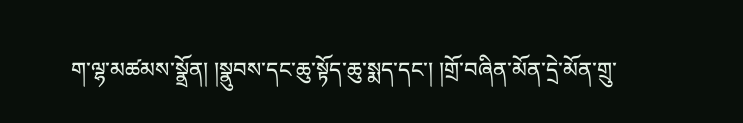ག་ལྷ་མཚམས་སྣྲོན། །སྣུབས་དང་ཆུ་སྟོད་ཆུ་སྨད་དང་། །གྲོ་བཞིན་མོན་དྲེ་མོན་གྲུ་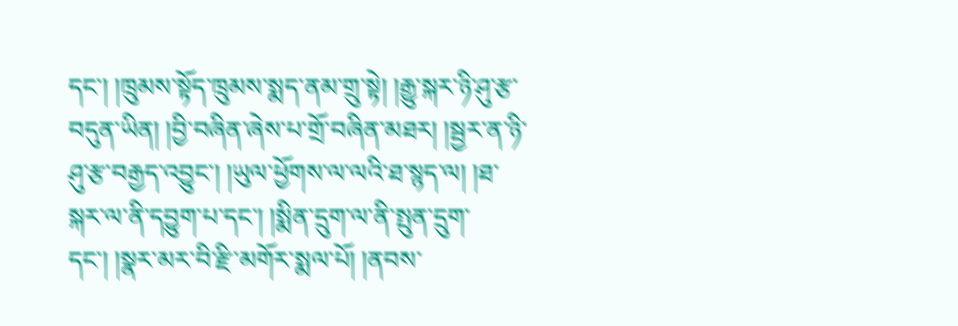དང་། །ཁྲུམས་སྟོད་ཁྲུམས་སྨད་ནམ་གྲུ་སྟེ། །རྒྱུ་སྐར་ཉི་ཤུ་རྩ་བདུན་ཡིན། །བྱི་བཞིན་ཞེས་པ་གྲོ་བཞིན་མཐར། །སྦྱར་ན་ཉི་ཤུ་རྩ་བརྒྱད་འབྱུང་། །ཡུལ་ཕྱོགས་ལ་ལའི་ཐ་སྙད་ལ། །ཐ་སྐར་ལ་ནི་དབྱུག་པ་དང་། །སྨིན་དྲུག་ལ་ནི་སྤུན་དྲུག་དང་། །སྣར་མར་བི་རྫི་མགོར་སྨལ་པོ། །ནབས་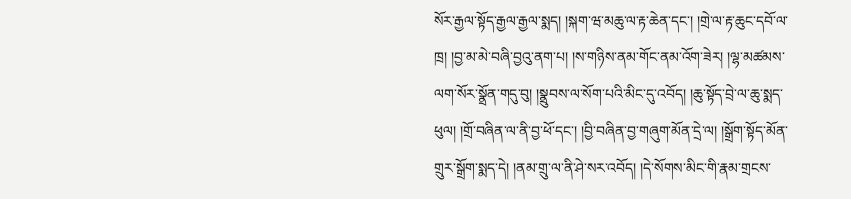སོར་རྒྱལ་སྟོད་རྒྱལ་རྒྱལ་སྨད། །སྐག་ཝ་མཆུ་ལ་རྟ་ཆེན་དང་། །གྲེ་ལ་རྟ་ཆུང་དབོ་ལ་ཁྲ། །བྱ་མ་མེ་བཞི་བྱའུ་ནག་པ། །ས་གཉིས་ནམ་གོང་ནམ་འོག་ཟེར། །ལྷ་མཚམས་ལག་སོར་སྣྲོན་གདུ་བུ། །སྣྲུབས་ལ་སོག་པའི་མིང་དུ་འབོད། །ཆུ་སྟོད་བྲེ་ལ་ཆུ་སྨད་ཕུལ། །གྲོ་བཞིན་ལ་ནི་བྱ་ཕོ་དང་། །བྱི་བཞིན་བྱ་གཞུག་མོན་དྲེ་ལ། །སྒྲོག་སྟོད་མོན་གྲུར་སྒྲོག་སྨད་དེ། །ནམ་གྲུ་ལ་ནི་ཤེ་སར་འབོད། །དེ་སོགས་མིང་གི་རྣམ་གྲངས་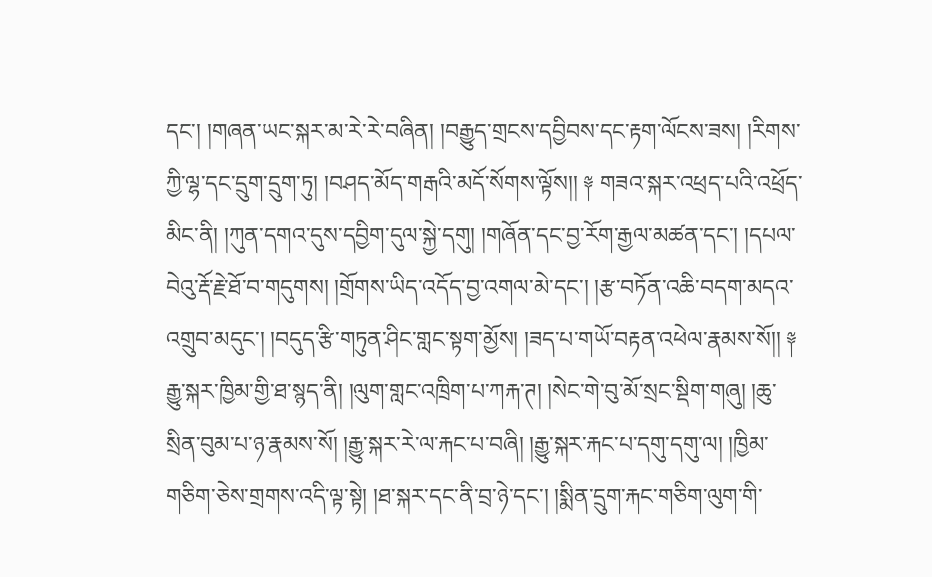དང་། །གཞན་ཡང་སྐར་མ་རེ་རེ་བཞིན། །བརྒྱུད་གྲངས་དབྱིབས་དང་རྟག་ལོངས་ཟས། །རིགས་ཀྱི་ལྷ་དང་དྲུག་དྲུག་ཏུ། །བཤད་མོད་གརྒའི་མདོ་སོགས་ལྟོས།། ༈ གཟའ་སྐར་འཕྲད་པའི་འཕྲོད་མིང་ནི། །ཀུན་དགའ་དུས་དབྱིག་དུལ་སྐྱེ་དགུ། །གཞོན་དང་བྱ་རོག་རྒྱལ་མཚན་དང་། །དཔལ་བེའུ་རྡོ་རྗེ་ཐོ་བ་གདུགས། །གྲོགས་ཡིད་འདོད་བྱ་འགལ་མེ་དང་། །རྩ་བཏོན་འཆི་བདག་མདའ་འགྲུབ་མདུང་། །བདུད་རྩི་གཏུན་ཤིང་གླང་སྟག་མྱོས། །ཟད་པ་གཡོ་བརྟན་འཕེལ་རྣམས་སོ།། ༈ རྒྱུ་སྐར་ཁྱིམ་གྱི་ཐ་སྙད་ནི། །ལུག་གླང་འཁྲིག་པ་ཀརྐ་ཊ། །སེང་གེ་བུ་མོ་སྲང་སྡིག་གཞུ། །ཆུ་སྲིན་བུམ་པ་ཉ་རྣམས་སོ། །རྒྱུ་སྐར་རེ་ལ་རྐང་པ་བཞི། །རྒྱུ་སྐར་རྐང་པ་དགུ་དགུ་ལ། །ཁྱིམ་གཅིག་ཅེས་གྲགས་འདི་ལྟ་སྟེ། །ཐ་སྐར་དང་ནི་བྲ་ཉེ་དང་། །སྨིན་དྲུག་རྐང་གཅིག་ལུག་གི་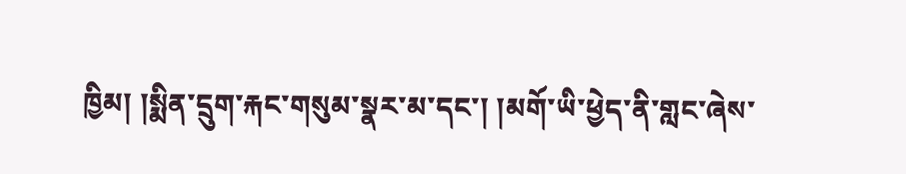ཁྱིམ། །སྨིན་དྲུག་རྐང་གསུམ་སྣར་མ་དང་། །མགོ་ཡི་ཕྱེད་ནི་གླང་ཞེས་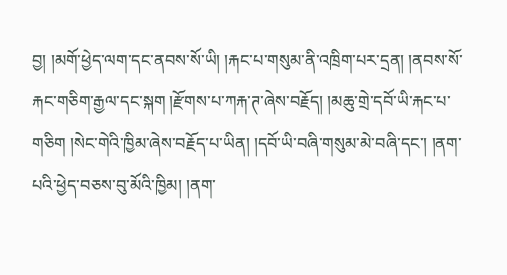བྱ། །མགོ་ཕྱེད་ལག་དང་ནབས་སོ་ཡི། །རྐང་པ་གསུམ་ནི་འཁྲིག་པར་དྲན། །ནབས་སོ་རྐང་གཅིག་རྒྱལ་དང་སྐག །རྫོགས་པ་ཀརྐ་ཊ་ཞེས་བརྗོད། །མཆུ་གྲེ་དབོ་ཡི་རྐང་པ་གཅིག །སེང་གེའི་ཁྱིམ་ཞེས་བརྗོད་པ་ཡིན། །དབོ་ཡི་བཞི་གསུམ་མེ་བཞི་དང་། །ནག་པའི་ཕྱེད་བཅས་བུ་མོའི་ཁྱིམ། །ནག་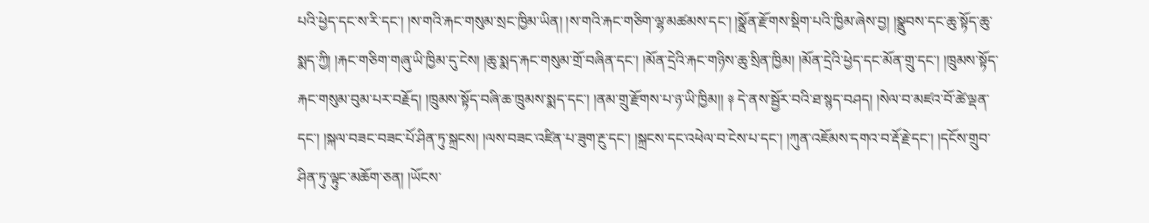པའི་ཕྱེད་དང་ས་རི་དང་། །ས་གའི་རྐང་གསུམ་སྲང་ཁྱིམ་ཡིན། །ས་གའི་རྐང་གཅིག་ལྷ་མཚམས་དང་། །སྣྲོན་རྫོགས་སྡིག་པའི་ཁྱིམ་ཞེས་བྱ། །སྣྲུབས་དང་ཆུ་སྟོད་ཆུ་སྨད་ཀྱི། །རྐང་གཅིག་གཞུ་ཡི་ཁྱིམ་དུ་ངེས། །ཆུ་སྨད་རྐང་གསུམ་གྲོ་བཞིན་དང་། །མོན་དྲེའི་རྐང་གཉིས་ཆུ་སྲིན་ཁྱིམ། །མོན་དྲེའི་ཕྱེད་དང་མོན་གྲུ་དང་། །ཁྲུམས་སྟོད་རྐང་གསུམ་བུམ་པར་བརྗོད། །ཁྲུམས་སྟོད་བཞི་ཆ་ཁྲུམས་སྨད་དང་། །ནམ་གྲུ་རྫོགས་པ་ཉ་ཡི་ཁྱིམ།། ༈ དེ་ནས་སྦྱོར་བའི་ཐ་སྙད་བཤད། །སེལ་བ་མཛའ་བོ་ཚེ་ལྡན་དང་། །སྐལ་བཟང་བཟང་པོ་ཤིན་ཏུ་སྐྲངས། །ལས་བཟང་འཛིན་པ་ཟུག་རྔུ་དང་། །སྐྲངས་དང་འཕེལ་བ་ངེས་པ་དང་། །ཀུན་འཇོམས་དགའ་བ་རྡོ་རྗེ་དང་། །དངོས་གྲུབ་ཤིན་ཏུ་ལྟུང་མཆོག་ཅན། །ཡོངས་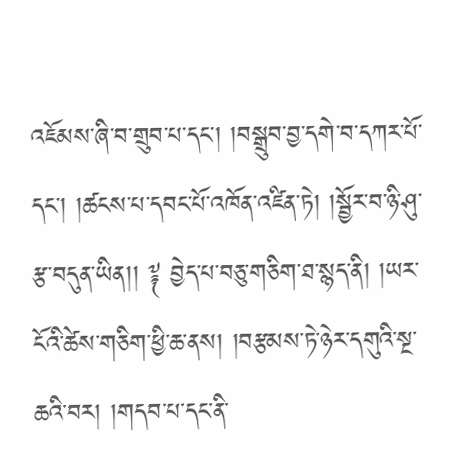འཇོམས་ཞི་བ་གྲུབ་པ་དང་། །བསྒྲུབ་བྱ་དགེ་བ་དཀར་པོ་དང་། །ཚངས་པ་དབང་པོ་འཁོན་འཛིན་ཏེ། །སྦྱོར་བ་ཉི་ཤུ་རྩ་བདུན་ཡིན།། ༈ བྱེད་པ་བཅུ་གཅིག་ཐ་སྙད་ནི། །ཡར་ངོའི་ཚེས་གཅིག་ཕྱི་ཆ་ནས། །བརྩམས་ཏེ་ཉེར་དགུའི་སྔ་ཆའི་བར། །གདབ་པ་དང་ནི་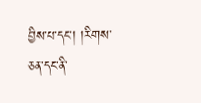བྱིས་པ་དང་། །རིགས་ཅན་དང་ནི་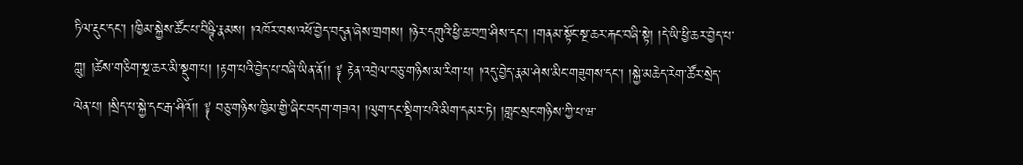ཏིལ་རྡུང་དང་། །ཁྱིམ་སྐྱེས་ཚོང་པ་བིཥྚི་རྣམས། །འཁོར་བས་འཕོ་བྱེད་བདུན་ཞེས་གྲགས། །ཉེར་དགུའི་ཕྱི་ཆ་བཀྲ་ཤིས་དང་། །གནམ་སྟོང་སྔ་ཆར་རྐང་བཞི་སྟེ། །དེ་ཡི་ཕྱི་ཆར་བྱེད་པ་ཀླུ། །ཚེས་གཅིག་སྔ་ཆར་མི་སྡུག་པ། །རྟག་པའི་བྱེད་པ་བཞི་ཡིན་ནོ།། ༈ རྟེན་འབྲེལ་བཅུ་གཉིས་མ་རིག་པ། །འདུ་བྱེད་རྣམ་ཤེས་མིང་གཟུགས་དང་། །སྐྱེ་མཆེད་རེག་ཚོར་སྲེད་ལེན་པ། །སྲིད་པ་སྐྱེ་དང་རྒ་ཤིའོ།། ༈ བཅུ་གཉིས་ཁྱིམ་གྱི་ཞིང་བདག་གཟའ། །ལུག་དང་སྡིག་པའི་མིག་དམར་ཏེ། །གླང་སྲང་གཉིས་ཀྱི་པ་ཝ་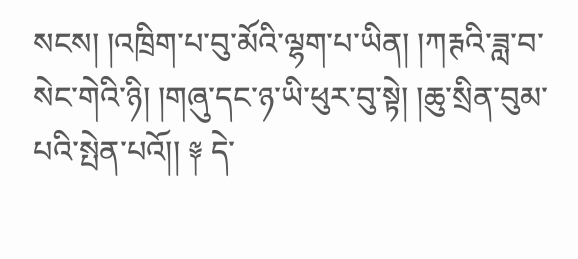སངས། །འཁྲིག་པ་བུ་མོའི་ལྷག་པ་ཡིན། །ཀརྚའི་ཟླ་བ་སེང་གེའི་ཉི། །གཞུ་དང་ཉ་ཡི་ཕུར་བུ་སྟེ། །ཆུ་སྲིན་བུམ་པའི་སྤེན་པའོ།། ༈ དེ་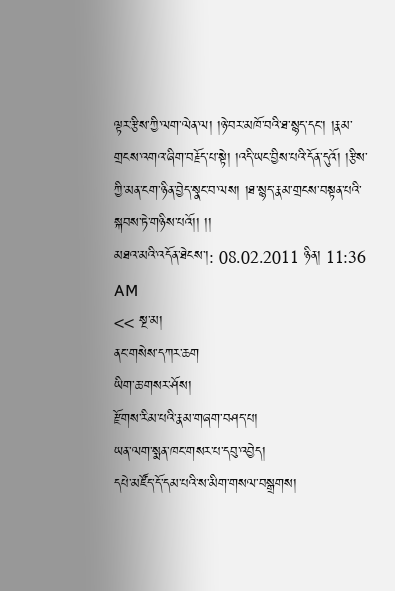ལྟར་རྩིས་ཀྱི་ལག་ལེན་ལ། །ཉེ་བར་མཁོ་བའི་ཐ་སྙད་དང་། །རྣམ་གྲངས་འགའ་ཞིག་བརྗོད་པ་སྟེ། །འདི་ཡང་བྱིས་པའི་དོན་དུའོ། །རྩིས་ཀྱི་མན་ངག་ཉིན་བྱེད་སྣང་བ་ལས། །ཐ་སྙད་རྣམ་གྲངས་བསྟན་པའི་སྐབས་ཏེ་གཉིས་པའོ།། །།
མཐའ་མའི་འདོན་ཐེངས་།: 08.02.2011 ཉིན། 11:36 AM
<< སྔ་མ།
ནང་གསེས་དཀར་ཆག
ཡིག་ཆ་གསར་ཤོས།
རྫོགས་རིམ་པའི་རྣམ་གཞག་བཤད་པ།
ཡན་ལག་སྨན་ཁང་གསར་པ་དབུ་འབྱེད།
དཔེ་མཛོད་དོ་དམ་པའི་ས་མིག་གསལ་བསྒྲགས།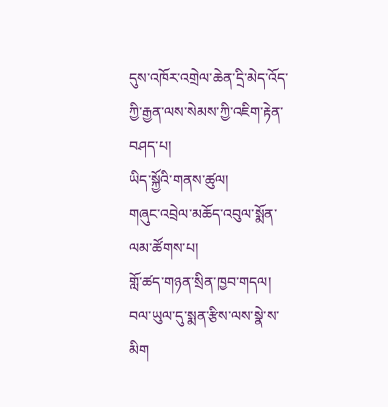དུས་འཁོར་འགྲེལ་ཆེན་དྲི་མེད་འོད་ཀྱི་རྒྱན་ལས་སེམས་ཀྱི་འཇིག་རྟེན་བཤད་པ།
ཡིད་སྐྱོའི་གནས་ཚུལ།
གཞུང་འབྲེལ་མཆོད་འབུལ་སྨོན་ལམ་ཚོགས་པ།
གློ་ཚད་གཉན་སྲིན་ཁྱབ་གདལ།
བལ་ཡུལ་དུ་སྨན་རྩིས་ལས་སྣེ་ས་མིག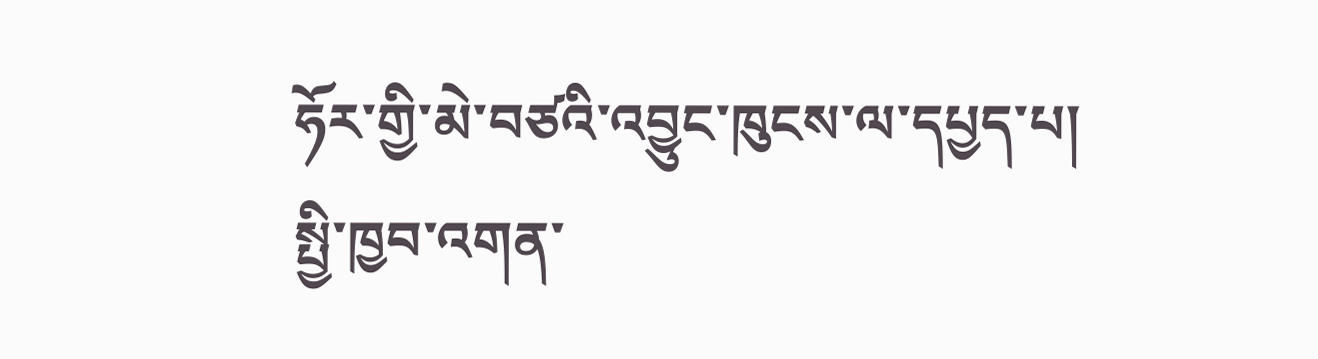ཧོར་གྱི་མེ་བཙའི་འབྱུང་ཁུངས་ལ་དཔྱད་པ།
སྤྱི་ཁྱབ་འགན་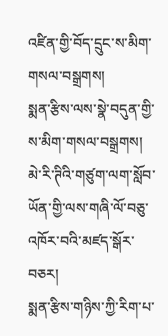འཛིན་གྱི་བོད་དྲུང་ས་མིག་གསལ་བསྒྲགས།
སྨན་རྩིས་ལས་སྣེ་བདུན་གྱི་ས་མིག་གསལ་བསྒྲགས།
མེ་རི་ཊིའི་གཙུག་ལག་སློབ་ཡོན་གྱི་ལས་གཞི་ལོ་བཅུ་འཁོར་བའི་མཛད་སྒོར་བཅར།
སྨན་རྩིས་གཉིས་ཀྱི་རིག་པ་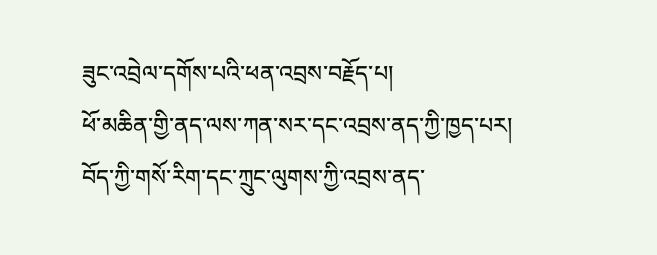ཟུང་འབྲེལ་དགོས་པའི་ཕན་འབྲས་བརྗོད་པ།
ཕོ་མཆིན་གྱི་ནད་ལས་ཀན་སར་དང་འབྲས་ནད་ཀྱི་ཁྱད་པར།
བོད་ཀྱི་གསོ་རིག་དང་ཀྲུང་ལུགས་ཀྱི་འབྲས་ནད་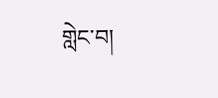གླེང་བ།